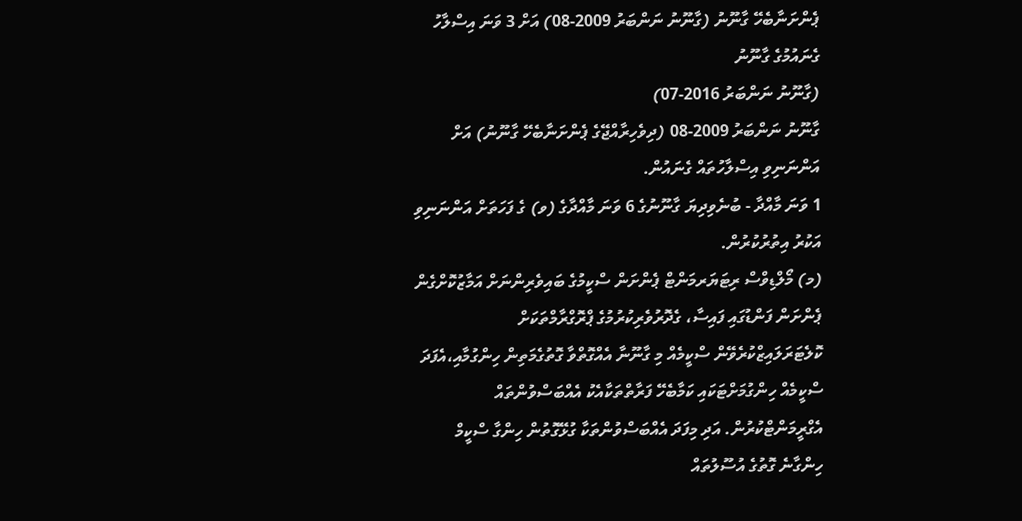ޕެންށަނާބެހޭ ގާނޫނު (ގާނޫނު ނަންބަރު 2009-08) އަށް 3 ވަނަ އިސްލާހު ގެނައުމުގެ ގާނޫނު
(ގާނޫނު ނަންބަރު 2016-07)
ގާނޫނު ނަންބަރު 2009-08 (ދިވެހިރާއްޖޭގެ ޕެންށަނާބެހޭ ގާނޫނު) އަށް އަންނަނިވި އިސްލާހުތައް ގެނައުން.
1 ވަނަ މާއްދާ - ބުނެވިދިޔަ ގާނޫނުގެ 6 ވަނަ މާއްދާގެ (ވ) ގެ ފަހަތަށް އަންނަނިވި އަކުރު އިތުރުކުރުން.
(މ) މޯލްޑިވްސް ރިޓަޔަރމަންޓް ޕެންށަން ސްކީމުގެ ބައިވެރިންނަށް އަމާޒުކޮށްގެން ޕެންށަން ފަންޑުގައި ފައިސާ، ގެދޮރުވެރިކުރުމުގެ ޕްރޮގްރާމްތަކަށް ކޮލެޓަރަލައިޒްކުރެވޭން ސްކީމެއް މި ގާނޫނާ އެއްގޮތްވާ ގޮތުގެމަތިން ހިންގުމާއި،އެފަދަ ސްކީމެއް ހިންގުމަށްޓަކައި ކަމާބެހޭ ފަރާތްތަކާއެކު އެއްބަސްވުންތައް އެގްރީމަންޓްކުރުން. އަދި މިފަދަ އެއްބަސްވުންތަކާ ގުޅޭގޮތުން ހިންގާ ސްކީމް ހިންގާނެ ގޮތުގެ އުސޫލުތައް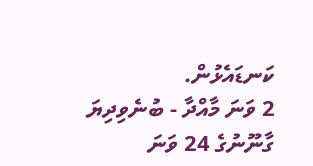ކަނޑައެޅުން.
2 ވަނަ މާއްދާ - ބުނެވިދިޔަ ގާނޫނުގެ 24 ވަނަ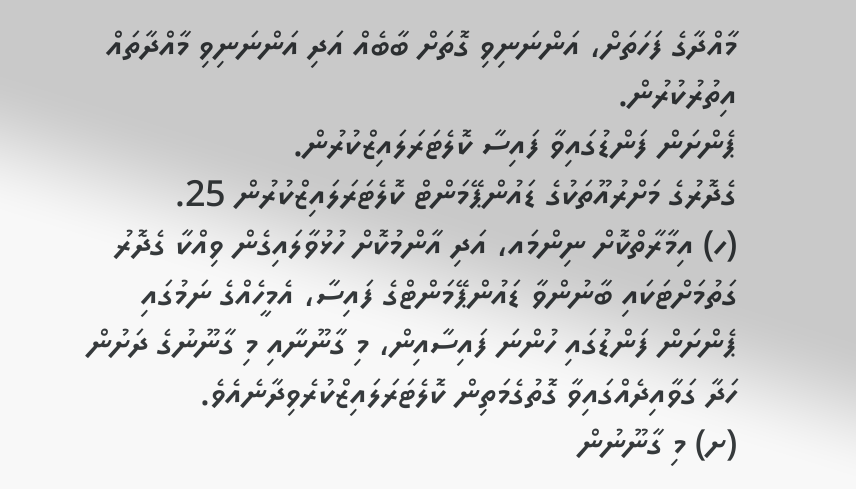މާއްދާގެ ފަހަތަށް، އަންނަނިވި ގޮތަށް ބާބެއް އަދި އަންނަނިވި މާއްދާތައް އިތުރުކުރުން.
ޕެންށަން ފަންޑުގައިވާ ފައިސާ ކޮލެޓަރަލައިޒްކުރުން.
ގެދޮރުގެ މަށްރުއޫތަކުގެ ޑައުންޕޭމަންޓް ކޮލެޓަރަލައިޒްކުރުން 25.
(ހ) އިމާރާތްކޮށް ނިންމައ، އަދި އާންމުކޮށް ހުޅުވާލައިގެން ވިއްކާ ގެދޮރު ގަތުމަށްޓަކައި ބާނުންވާ ޑައުންޕޭމަންޓްގެ ފައިސާ، އެމީހެއްގެ ނަމުގައި ޕެންށަން ފަންޑުގައި ހުންނަ ފައިސާއިން، މި ގާނޫނާއި މި ގާނޫނުގެ ދަށުން ހަދާ ގަވާއިދެއްގައިވާ ގޮތުގެމަތިން ކޮލެޓަރަލައިޒްކުރެވިދާނެއެވެ.
(ށ) މި ގާނޫނުން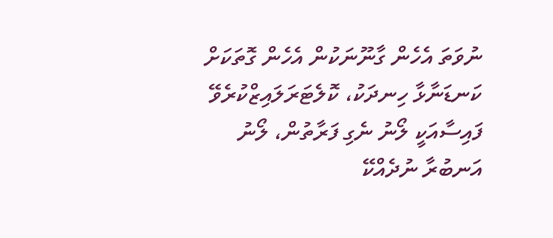ނުވަތަ އެހެން ގާނޫނަކުން އެހެން ގޮތަކަށް ކަނޑަނާޅާ ހިނދަކު، ކޮލެޓަރަލައިޒްކުރެވޭ ފައިސާއަކީ ލޯނު ނެގި ފަރާތުން، ލޯނު އަނބުރާ ނުދެއްކޭ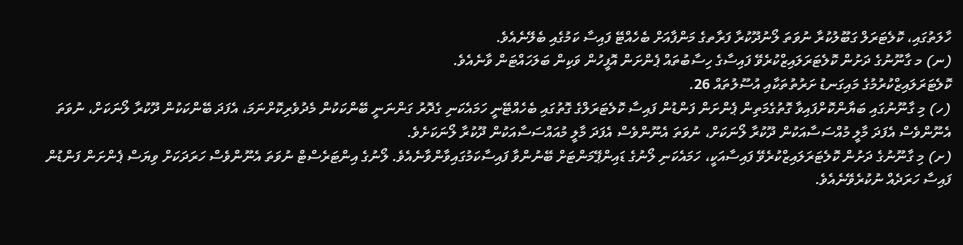ހާލަތުގައި، ކޮލެޓަރަލް ގަބޫލުކުރާ ނުވަތަ ލޯނުދޫކުރާ ފަރާތގެ މަންފާއަށް ބެހެއްޓޭ ފައިސާ ކަމުގެއި ބެލޭނެއެވެ.
(ނ) މ ގާނޫނުގެ ދަށުން ކޮލެޓަރަލައިޒްކުރެވޭ ފައިސާގެ ހިސާބުތައް ޕެންށަން އޮފީހުން ވަކިން ބަލަހައްޓަން ވާނެއެވެ.
ކޮލެޓަރަލައިޒްކުރުމުގެ މައިގަނޑު ށަރުތުތަކާއި އުސޫލުތައް 26.
(ހ) މި ގާނޫނުގައި ބަޔާންކޮށްފައިވާ ގޮތުގެމަތިން ޕެންށަން ފަންޑުން ފައިސާ ކޮލެޓަރަލްގެ ގޮތުގައި ބެހެއްޓޭނީ ހަމައެކަނި ގެދޮރު ގަންނަނީ ބޭންކަކުން މެދުވެރިކޮށްނަމަ، އެފަދަ ބޭންކަކުން ދޫކުރާ ލޯނަކަށް، ނުވަތަ އެނޫންވެސް އެފަދަ މާލީ މުއްސަސާއަކުން ދޫކުރާ ލޯނަކަށް، ނުވަތަ އެނޫންވެސް އެފަދަ މާލީ މުއައްސަސާއަކުން ދޫކުރާ ލޯނަކަށެވެ.
(ށ) މި ގާނޫނުގެ ދަށުން ކޮލެޓަރަލައިޒްކުރެވޭ ފައިސާއަކީ، ހަމައެކަނި ލޯނުގެ ޑައިންޕޭމަންޓަށް ބޭނުންވާ ފައިސާކަމުގައިވާންވާނެއެވެ. ލޯނުގެ އިންޓަރެސްޓް ނުވަތަ އެނޫންވެސް ހަރަދަކަށް ވިޔަސް ޕެންށަން ފަންޑުން ފައިސާ ހަރަދެއް ނުކުރެވޭނެއެވެ.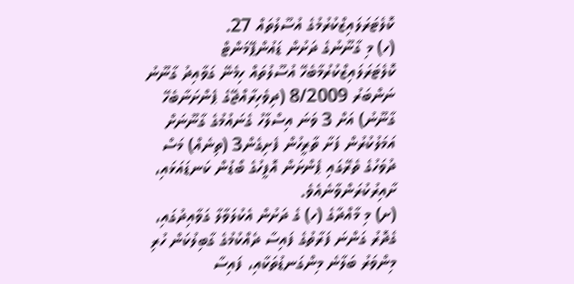ކޮލެޓަރަލައިޒްކުރުމުގެ އުސޫލުތައް 27.
(ހ) މި ގާނޫނުގެ ދަށުން ޑައުންޕޭމަންޓް ކޮލެޓަރަލައިޒްކުރުމާބެހޭ އުސޫލުތައް ހިމެނޭ ގަވާއިދު ގާނޫނު ނަންބަރު 8/2009 (ދިވެހިރާއްޖޭގެ ޕެންށަނާބެހޭ ގާނޫނު) އަށް 3 ވަނަ އިސްލާހު ގެނައުމުގެ ގާނޫނަށް އަމަލުކުރުން ފަށާ ތާރީހުން ފެށިގެން3 (ތިނެއް) މަސް ދުވަހުގެ ތެރޭގައި ޕެންށަން އޮފީހުގެ ބޯޑުން ކަނޑައަޅައި، ށާއިރުކުރަންވާނެއެވެ.
(ށ) މި މާއްދާގެ (ހ) ގެ ދަށުން އެކުލަވާލާ ގަވާއިދުގައި، ގެދޮރު ގަންނަ ފަރާތުގެ ފައިސާ ދެއްކުމުގެ ގާބިލުކަން ހުރި މިންވަރު ބަލާނެ މިންގަނޑުތަކާއި، ފައިސާ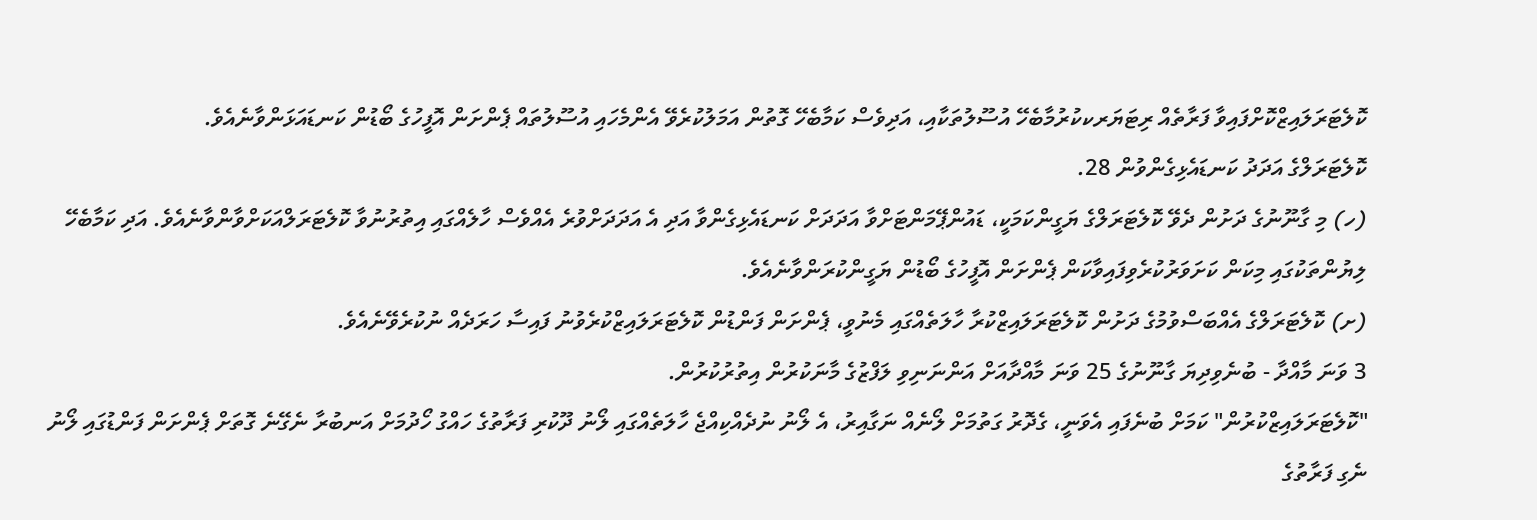ކޮލެޓަރަލައިޒްކޮށްފައިވާ ފަރާތެއް ރިޓަޔަރކކުރުމާބެހޭ އުސޫލުތަކާއި، އަދިވެސް ކަމާބެހޭ ގޮތުން އަމަލުކުރެވޭ އެންމެހައި އުސޫލުތައް ޕެންށަން އޮފީހުގެ ބޯޑުން ކަނޑައަޅަންވާނެއެވެ.
ކޮލެޓަރަލްގެ އަދަދު ކަނޑައެޅިގެންވުން 28.
(ހ) މި ގާނޫނުގެ ދަށުން ދެވޭ ކޮލެޓަރަލްގެ ޔަގީންކަމަކީ، ޑައުންޕޭމަންޓަށްވާ އަދަދަށް ކަނޑައެޅިގެންވާ އަދި އެ އަދަދަށްވުރެ އެއްވެސް ހާލެއްގައި އިތުރުނުވާ ކޮލެޓަރަލްއަކަށްވާންވާނެއެވެ. އަދި ކަމާބެހޭ ލިޔުންތަކުގައި މިކަން ކަށަވަރުކުރެވިފައިވާކަން ޕެންށަން އޮފީހުގެ ބޯޑުން ޔަގީންކުރަންވާނެއެވެ.
(ށ) ކޮލެޓަރަލްގެ އެއްބަސްވުމުގެ ދަށުން ކޮލެޓަރަލައިޒްކުރާ ހާލަތެއްގައި މެނުވީ، ޕެންށަން ފަންޑުން ކޮލެޓަރަލައިޒްކުރެވުނު ފައިސާ ހަރަދެއް ނުކުރެވޭނެއެވެ.
3 ވަނަ މާއްދާ - ބުނެވިދިޔަ ގާނޫނުގެ 25 ވަނަ މާއްދާއަށް އަންނަނިވި ލަފްޒުގެ މާނަކުރުން އިތުރުކުރުން.
"ކޮލެޓަރަލައިޒްކުރުން" ކަމަށް ބުނެފައި އެވަނީ، ގެދޮރު ގަތުމަށް ލޯނެއް ނަގާއިރު، އެ ލޯނު ނުދެއްކިއްޖެ ހާލަތެއްގައި ލޯނު ދޫކުރި ފަރާތުގެ ހައްގު ހޯދުމަށް އަނބުރާ ނެގޭނެ ގޮތަށް ޕެންށަން ފަންޑުގައި ލޯނު ނެގި ފަރާތުގެ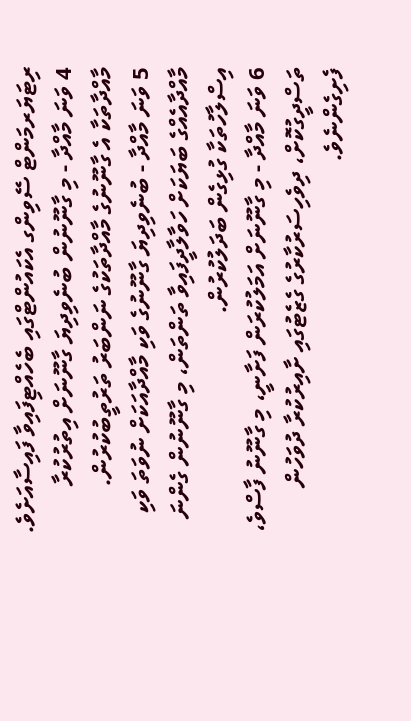ރިޓަޔަރމަންޓް ސޭވިންގ އެކައުންޓްގައި ބެހެއްޓިފައިވާ ފައިސާއަށެވެ.
4 ވަނަ މާއްދާ - މި ގާނޫނުން ބުނެވިދިޔަ ގާނޫނަށް އިތުރުކުރާ މާއްދާތަކާ އެ ގާނޫނުގެ މާއްދާތަކުގެ ނަންބަރު ތަރުތީބުކުރުން.
5 ވަނަ މާއްދާ - ބުނެވިދިޔަ ގާނޫނުގެ ވަކި މާއްދާއަކަށް ނުވަތަ ވަކި މާއްދާއެއްގެ ބަޔަކަށް ހަވާލާދީފައިވާ ތަންތަން، މި ގާނޫނުން ގެންނަ އިސްލާހުތަކާ ގުޅިގެން ބަދަލުކުރުން.
6 ވަނަ މާއްދާ - މި ގާނޫނަށް އަމަލުކުރަން ފަށާނީ، މި ގާނޫނު ފާސްވެ، ތަސްދީގުކޮށް، ދިވެހިސަރުކާރުގެ ގެޒެޓުގައި ށާއިރުކުރާ ދުވަހުން ފެށިގެންނެވެ.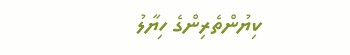ކިޔުންތެރިންގެ ހިޔާލު